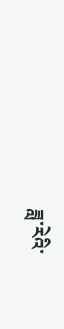ཟླ་རེའི་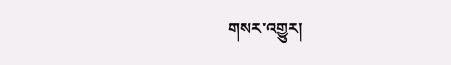གསར་འགྱུར།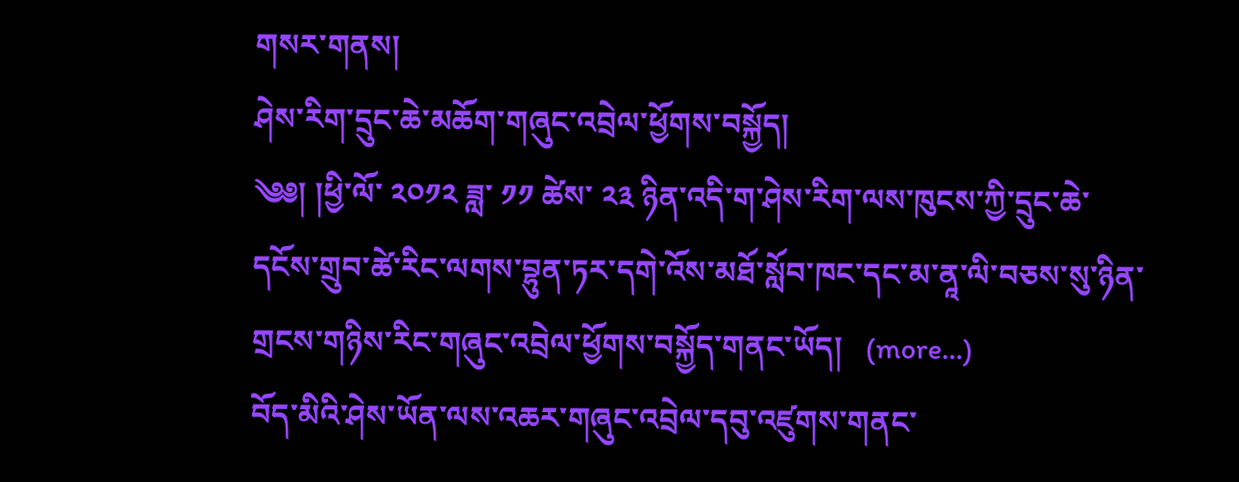གསར་གནས།
ཤེས་རིག་དྲུང་ཆེ་མཆོག་གཞུང་འབྲེལ་ཕྱོགས་བསྐྱོད།
༄༅། །ཕྱི་ལོ་ ༢༠༡༢ ཟླ་ ༡༡ ཚེས་ ༢༣ ཉིན་འདི་ག་ཤེས་རིག་ལས་ཁུངས་ཀྱི་དྲུང་ཆེ་དངོས་གྲུབ་ཚེ་རིང་ལགས་བྷུན་ཏར་དགེ་འོས་མཐོ་སློབ་ཁང་དང་མ་ནཱ་ལི་བཅས་སུ་ཉིན་གྲངས་གཉིས་རིང་གཞུང་འབྲེལ་ཕྱོགས་བསྐྱོད་གནང་ཡོད།   (more…)
བོད་མིའི་ཤེས་ཡོན་ལས་འཆར་གཞུང་འབྲེལ་དབུ་འཛུགས་གནང་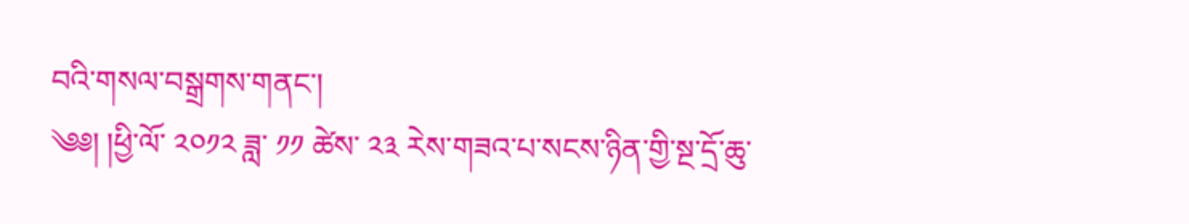བའི་གསལ་བསྒྲགས་གནང་།
༄༅། །ཕྱི་ལོ་ ༢༠༡༢ ཟླ་ ༡༡ ཚེས་ ༢༣ རེས་གཟའ་པ་སངས་ཉིན་གྱི་སྔ་དྲོ་ཆུ་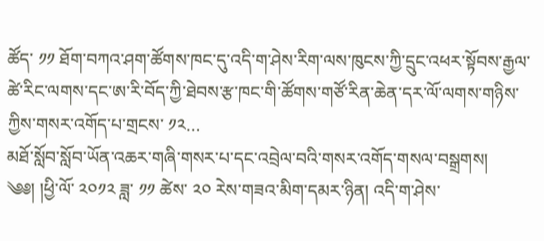ཚོད་ ༡༡ ཐོག་བཀའ་ཤག་ཚོགས་ཁང་དུ་འདི་ག་ཤེས་རིག་ལས་ཁུངས་ཀྱི་དྲུང་འཕར་སྟོབས་རྒྱལ་ཚེ་རིང་ལགས་དང་ཨ་རི་བོད་ཀྱི་ཐེབས་རྩ་ཁང་གི་ཚོགས་གཙོ་རིན་ཆེན་དར་ལོ་ལགས་གཉིས་ཀྱིས་གསར་འགོད་པ་གྲངས་ ༡༢…
མཐོ་སློབ་སློབ་ཡོན་འཆར་གཞི་གསར་པ་དང་འབྲེལ་བའི་གསར་འགོད་གསལ་བསྒྲགས།
༄༅། །ཕྱི་ལོ་ ༢༠༡༢ ཟླ་ ༡༡ ཚེས་ ༢༠ རེས་གཟའ་མིག་དམར་ཉིན། འདི་ག་ཤེས་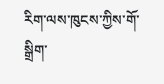རིག་ལས་ཁུངས་ཀྱིས་གོ་སྒྲིག་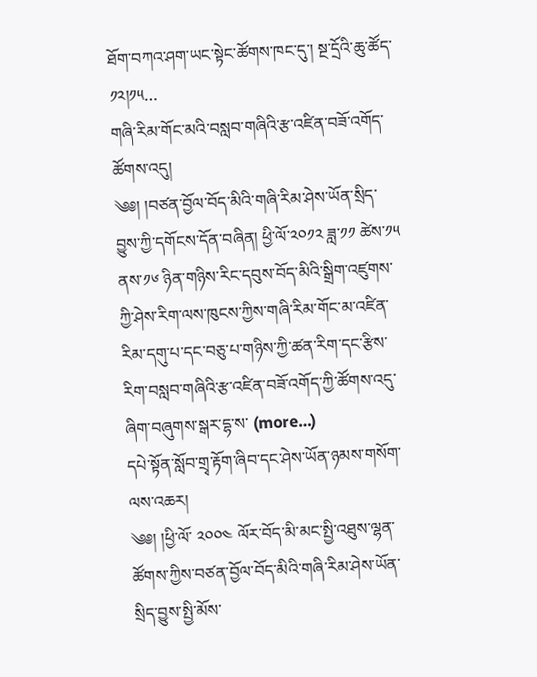ཐོག་བཀའ་ཤག་ཡང་སྟེང་ཚོགས་ཁང་དུ་། སྔ་དྲོའི་ཆུ་ཚོད་ ༡༢།༡༥…
གཞི་རིམ་གོང་མའི་བསླབ་གཞིའི་རྩ་འཛིན་བཟོ་འགོད་ཚོགས་འདུ།
༄༅། །བཙན་བྱོལ་བོད་མིའི་གཞི་རིམ་ཤེས་ཡོན་སྲིད་བྱུས་ཀྱི་དགོངས་དོན་བཞིན། ཕྱི་ལོ་༢༠༡༢ ཟླ་༡༡ ཚེས་༡༥ ནས་༡༦ ཉིན་གཉིས་རིང་དབུས་བོད་མིའི་སྒྲིག་འཛུགས་ཀྱི་ཤེས་རིག་ལས་ཁུངས་ཀྱིས་གཞི་རིམ་གོང་མ་འཛིན་རིམ་དགུ་པ་དང་བཅུ་པ་གཉིས་ཀྱི་ཚན་རིག་དང་རྩིས་རིག་བསླབ་གཞིའི་རྩ་འཛིན་བཟོ་འགོད་ཀྱི་ཚོགས་འདུ་ཞིག་བཞུགས་སྒར་དྷ་ས་ (more…)
དཔེ་སྟོན་སློབ་གྲྭ་རྟོག་ཞིབ་དང་ཤེས་ཡོན་ཉམས་གསོག་ལས་འཆར།
༄༅། །ཕྱི་ལོ་ ༢༠༠༤ ལོར་བོད་མི་མང་སྤྱི་འཐུས་ལྷན་ཚོགས་ཀྱིས་བཙན་བྱོལ་བོད་མིའི་གཞི་རིམ་ཤེས་ཡོན་སྲིད་བྱུས་སྤྱི་མོས་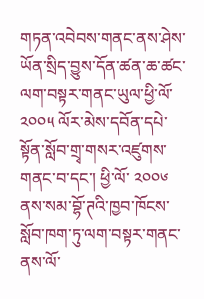གཏན་འབེབས་གནང་ནས་ཤེས་ཡོན་སྲིད་བྱུས་དོན་ཚན་ཆ་ཚང་ལག་བསྟར་གནང་ཡུལ་ཕྱི་ལོ་ ༢༠༠༥ ལོར་མེས་དབོན་དཔེ་སྟོན་སློབ་གྲྭ་གསར་འཛུགས་གནང་བ་དང་། ཕྱི་ལོ་ ༢༠༠༦ ནས་སམ་བྷོ་ཊའི་ཁྱབ་ཁོངས་སློབ་ཁག་ཏུ་ལག་བསྟར་གནང་ནས་ལོ་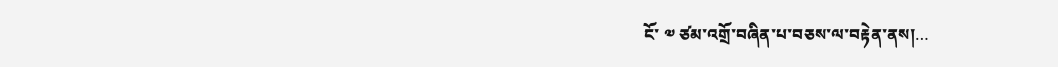ངོ་ ༧ ཙམ་འགྲོ་བཞིན་པ་བཅས་ལ་བརྟེན་ནས།…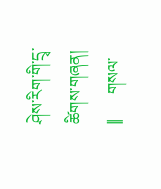ཤེས་རིག་གི་དྲྭ་ཚིགས་གཞན།
||      གསལ་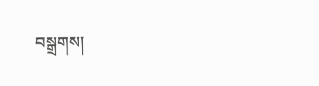བསྒྲགས།